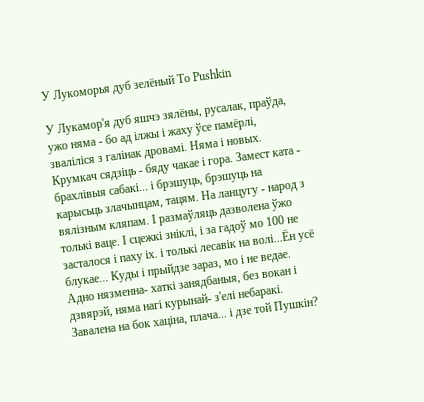У Лукоморья дуб зелёный Tо Pushkin

У Лукамор'я дуб яшчэ зялёны, русалак, праўда, ужо няма - бо ад ілжы і жаху ўсе памёрлі, зваліліся з галінак дровамі. Няма і новых. Крумкач сядзіць - бяду чакае і гора. Замест ката - брахлівыя сабакі... і брэшуць, брэшуць на карысьць злачынцам, тацям. На ланцугу - народ з вялізным кляпам. І размаўляць дазволена ўжо толькі ваце. І сцежкі зніклі, і за гадоў мо 100 не засталося і паху іх. і толькі лесавік на волі...Ён усё блукае... Куды і прыйдзе зараз, мо і не ведае. Адно нязменна- хаткі занядбаныя, без вокан і дзвярэй, няма нагі курынай- з'елі небаракі. Завалена на бок хаціна, плача... і дзе той Пушкін?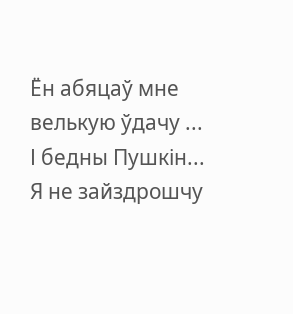Ён абяцаў мне велькую ўдачу ...
І бедны Пушкін... Я не зайздрошчу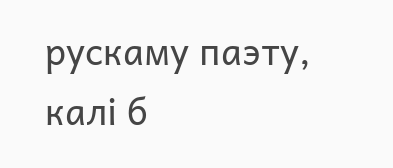рускаму паэту, калі б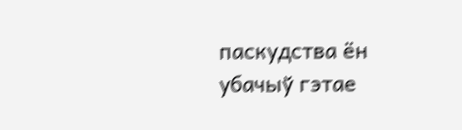паскудства ён убачыў гэтае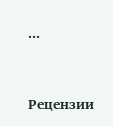...


Рецензии